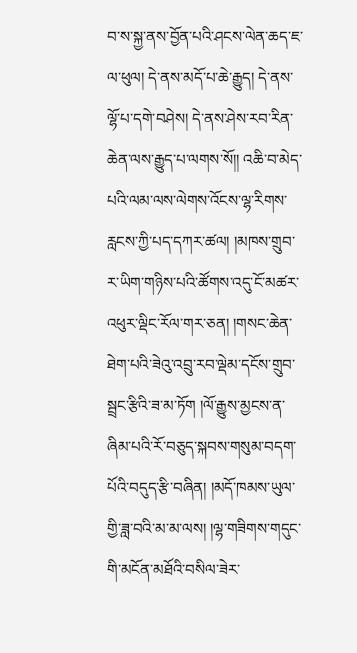བ་ས་སྐྱ་ནས་བྱོན་པའི་ཤངས་ལེན་ཆད་ཇ་ལ་ཕུལ། དེ་ནས་མདོ་པ་ཆེ་རྒྱུད། དེ་ནས་ལྷོ་པ་དགེ་བཤེས། དེ་ནས་ཤེས་རབ་རིན་ཆེན་ལས་རྒྱུད་པ་ལགས་སོ།། འཆི་བ་མེད་པའི་ལམ་ལས་ལེགས་འོངས་ལྷ་རིགས་རླངས་ཀྱི་པད་དཀར་ཚལ། །མཁས་གྲུབ་ར་ཡིག་གཉིས་པའི་ཚོགས་འདུ་ངོ་མཚར་འཕུར་ལྡིང་རོལ་གར་ཅན། །གསང་ཆེན་ཐེག་པའི་ཟེའུ་འབྲུ་རབ་ལྡེམ་དངོས་གྲུབ་སྦྲང་རྩིའི་ཟ་མ་ཏོག །ལོ་རྒྱུས་མྱངས་ན་ཞིམ་པའི་རོ་བཅུད་སྐབས་གསུམ་བདག་པོའི་བདུད་རྩི་བཞིན། །མདོ་ཁམས་ཡུལ་གྱི་ཟླ་བའི་མ་མ་ལས། །ལྷ་གཟིགས་གདུང་གི་མངོན་མཐོའི་བསིལ་ཟེར་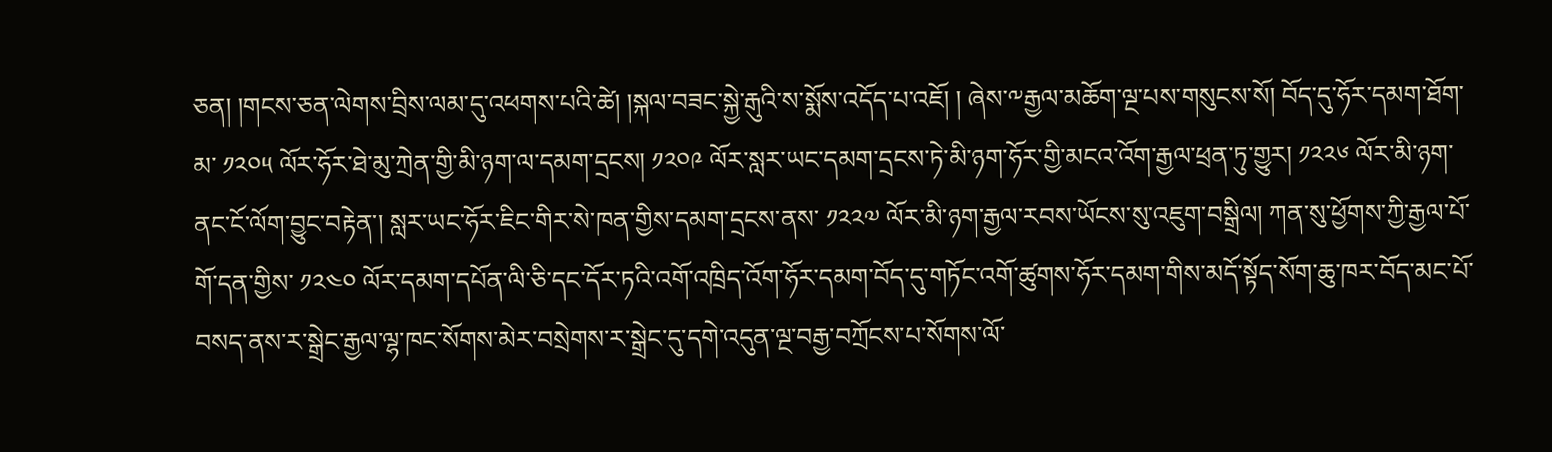ཅན། །གངས་ཅན་ལེགས་བྲིས་ལམ་དུ་འཕགས་པའི་ཚེ། །སྐལ་བཟང་སྐྱེ་རྒུའི་ས་སྨོས་འདོད་པ་འཇོ། ། ཞེས་༸རྒྱལ་མཆོག་ལྔ་པས་གསུངས་སོ། བོད་དུ་ཧོར་དམག་ཐོག་མ་ ༡༢༠༥ ལོར་ཧོར་ཐེ་མུ་ཀྲེན་གྱི་མི་ཉག་ལ་དམག་དྲངས། ༡༢༠༩ ལོར་སླར་ཡང་དམག་དྲངས་ཏེ་མི་ཉག་ཧོར་གྱི་མངའ་འོག་རྒྱལ་ཕྲན་ཏུ་གྱུར། ༡༢༢༦ ལོར་མི་ཉག་ནང་ངོ་ལོག་བྱུང་བརྟེན་། སླར་ཡང་ཧོར་ཇིང་གིར་སེ་ཁན་གྱིས་དམག་དྲངས་ནས་ ༡༢༢༧ ལོར་མི་ཉག་རྒྱལ་རབས་ཡོངས་སུ་འཇུག་བསྒྲིལ། ཀན་སུ་ཕྱོགས་ཀྱི་རྒྱལ་པོ་གོ་དན་གྱིས་ ༡༢༤༠ ལོར་དམག་དཔོན་ལི་ཅི་དང་དོར་ཏའི་འགོ་འཁྲིད་འོག་ཧོར་དམག་བོད་དུ་གཏོང་འགོ་ཚུགས་ཧོར་དམག་གིས་མདོ་སྟོད་སོག་ཆུ་ཁར་བོད་མང་པོ་བསད་ནས་ར་སྒྲེང་རྒྱལ་ལྷ་ཁང་སོགས་མེར་བསྲེགས་ར་སྒྲེང་དུ་དགེ་འདུན་ལྔ་བརྒྱ་བཀྲོངས་པ་སོགས་ལོ་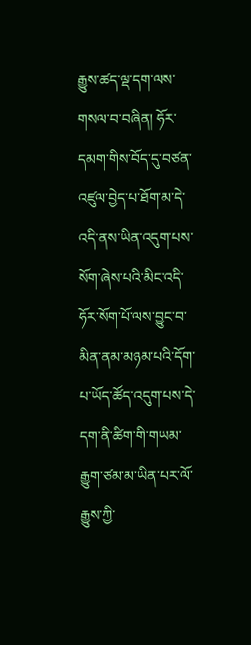རྒྱུས་ཚད་ལྡ་དག་ལས་གསལ་བ་བཞིན། ཧོར་དམག་གིས་བོད་དུ་བཙན་འཛུལ་བྱེད་པ་ཐོག་མ་དེ་འདི་ནས་ཡིན་འདུག་པས་སོག་ཞེས་པའི་མིང་འདི་ཧོར་སོག་པོ་ལས་བྱུང་བ་མིན་ནམ་མཉམ་པའི་དོག་པ་ཡོད་ཚོད་འདུག་པས་དེ་དག་ནི་ཚིག་གི་གཡམ་རྒྱུག་ཙམ་མ་ཡིན་པར་ལོ་རྒྱུས་ཀྱི་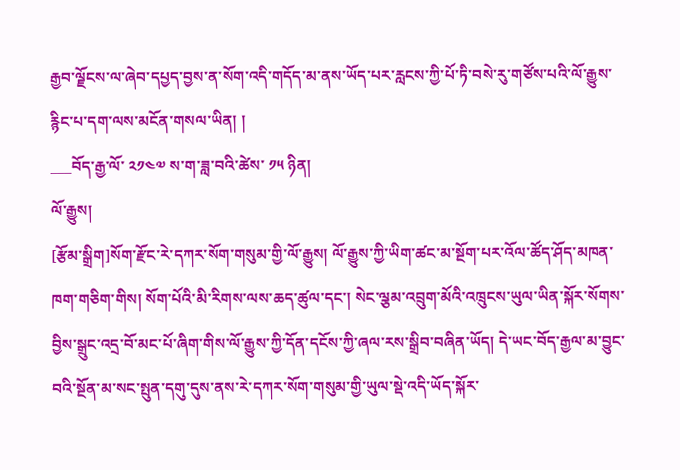རྒྱབ་ལྗོངས་ལ་ཞེབ་དཔྱད་བྱས་ན་སོག་འདི་གདོད་མ་ནས་ཡོད་པར་རླངས་ཀྱི་པོ་ཏི་བསེ་རུ་གཙོས་པའི་ལོ་རྒྱུས་རྙིང་པ་དག་ལས་མངོན་གསལ་ཡིན། །
___བོད་རྒྱ་ལོ་ ༢༡༤༧ ས་ག་ཟླ་བའི་ཚེས་ ༡༥ ཉིན།
ལོ་རྒྱུས།
[རྩོམ་སྒྲིག]སོག་རྫོང་རེ་དཀར་སོག་གསུམ་གྱི་ལོ་རྒྱུས། ལོ་རྒྱུས་ཀྱི་ཡིག་ཚང་མ་སྔོག་པར་འོལ་ཚོད་ཤོད་མཁན་ཁག་གཅིག་གིས། སོག་པོའི་མི་རིགས་ལས་ཆད་ཚུལ་དང་། སེང་ལྕམ་འབྲུག་མོའི་འཁྲུངས་ཡུལ་ཡིན་སྐོར་སོགས་བྱིས་སྒྲུང་འདྲ་བོ་མང་པོ་ཞིག་གིས་ལོ་རྒྱུས་ཀྱི་དོན་དངོས་ཀྱི་ཞལ་རས་སྒྲིབ་བཞིན་ཡོད། དེ་ཡང་བོད་རྒྱལ་མ་བྱུང་བའི་སྔོན་མ་སང་སྤུན་དགུ་དུས་ནས་རེ་དཀར་སོག་གསུམ་གྱི་ཡུལ་སྡེ་འདི་ཡོད་སྐོར་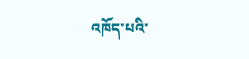འཁོད་པའི་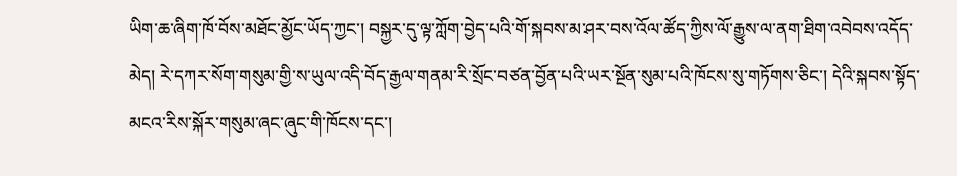ཡིག་ཆ་ཞིག་ཁོ་བོས་མཐོང་མྱོང་ཡོད་ཀྱང་། བསྐྱར་དུ་ལྟ་ཀློག་བྱེད་པའི་གོ་སྐབས་མ་ཤར་བས་འོལ་ཚོད་ཀྱིས་ལོ་རྒྱུས་ལ་ནག་ཐིག་འབེབས་འདོད་མེད། རེ་དཀར་སོག་གསུམ་གྱི་ས་ཡུལ་འདི་བོད་རྒྱལ་གནམ་རི་སྲོང་བཙན་བྱོན་པའི་ཡར་སྔོན་སུམ་པའི་ཁོངས་སུ་གཏོགས་ཅིང་། དེའི་སྐབས་སྟོད་མངའ་རིས་སྐོར་གསུམ་ཞང་ཞུང་གི་ཁོངས་དང་།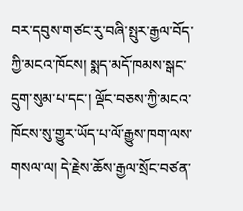བར་དབུས་གཙང་རུ་བཞི་སྤུར་རྒྱལ་བོད་ཀྱི་མངའ་ཁོངས། སྨད་མདོ་ཁམས་སྒང་དྲུག་སུམ་པ་དང་། ལྡོང་བཅས་ཀྱི་མངའ་ཁོངས་སུ་གྱུར་ཡོད་པ་ལོ་རྒྱུས་ཁག་ལས་གསལ་ལ། དེ་རྗེས་ཆོས་རྒྱལ་སྲོང་བཙན་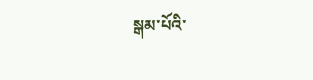སྒམ་པོའི་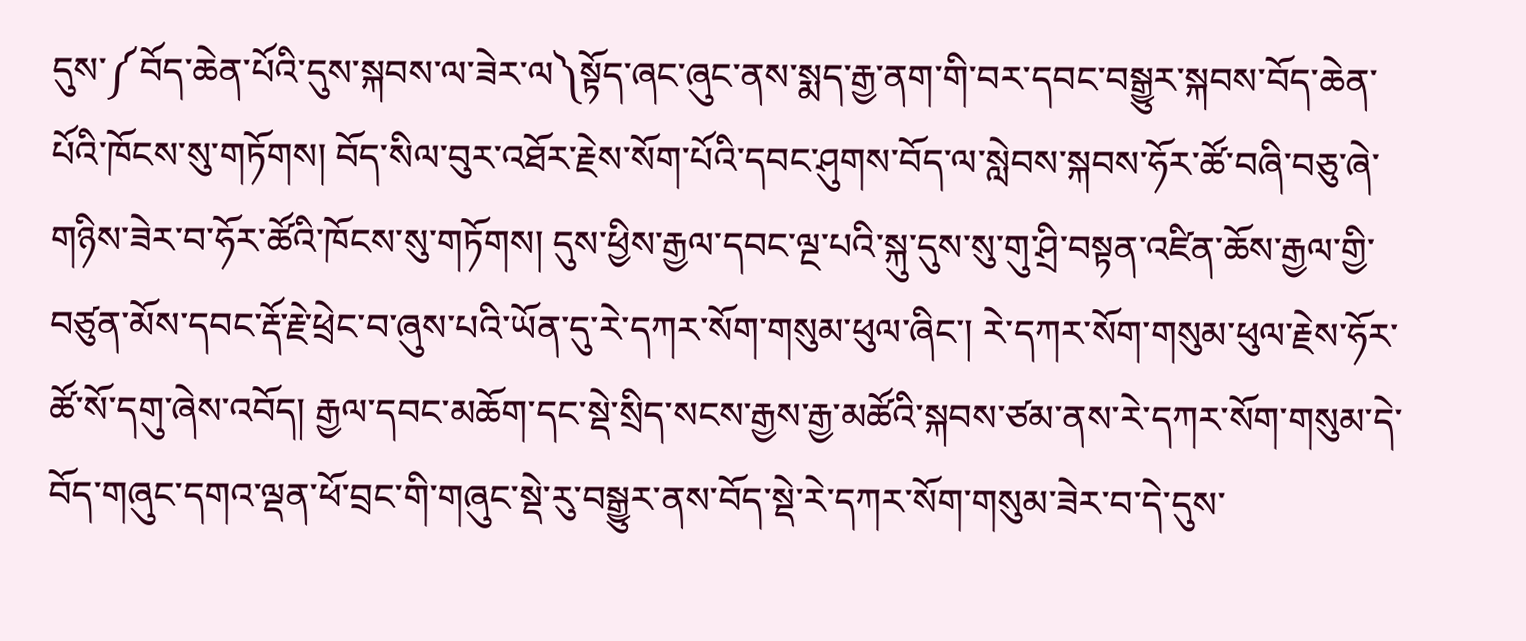དུས་༼བོད་ཆེན་པོའི་དུས་སྐབས་ལ་ཟེར་ལ༽སྟོད་ཞང་ཞུང་ནས་སྨད་རྒྱ་ནག་གི་བར་དབང་བསྒྱུར་སྐབས་བོད་ཆེན་པོའི་ཁོངས་སུ་གཏོགས། བོད་སིལ་བུར་འཐོར་རྗེས་སོག་པོའི་དབང་ཤུགས་བོད་ལ་སླེབས་སྐབས་ཧོར་ཚོ་བཞི་བཅུ་ཞེ་གཉིས་ཟེར་བ་ཧོར་ཚོའི་ཁོངས་སུ་གཏོགས། དུས་ཕྱིས་རྒྱལ་དབང་ལྔ་པའི་སྐུ་དུས་སུ་གུ་ཤྲི་བསྟན་འཛིན་ཆོས་རྒྱལ་གྱི་བཙུན་མོས་དབང་རྡོ་རྗེ་ཕྲེང་བ་ཞུས་པའི་ཡོན་དུ་རེ་དཀར་སོག་གསུམ་ཕུལ་ཞིང་། རེ་དཀར་སོག་གསུམ་ཕུལ་རྗེས་ཧོར་ཚོ་སོ་དགུ་ཞེས་འབོད། རྒྱལ་དབང་མཆོག་དང་སྡེ་སྲིད་སངས་རྒྱས་རྒྱ་མཚོའི་སྐབས་ཙམ་ནས་རེ་དཀར་སོག་གསུམ་དེ་བོད་གཞུང་དགའ་ལྡན་ཕོ་བྲང་གི་གཞུང་སྡེ་རུ་བསྒྱུར་ནས་བོད་སྡེ་རེ་དཀར་སོག་གསུམ་ཟེར་བ་དེ་དུས་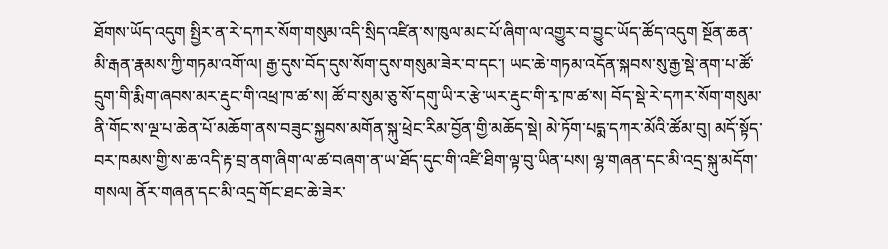ཐོགས་ཡོད་འདུག སྤྱིར་ན་རེ་དཀར་སོག་གསུམ་འདི་སྲིད་འཛིན་ས་ཁུལ་མང་པོ་ཞིག་ལ་འགྱུར་བ་བྱུང་ཡོད་ཚོད་འདུག སྔོན་ཆན་མི་རྒན་རྣམས་ཀྱི་གཏམ་འགོ་ལ། རྒྱ་དུས་བོད་དུས་སོག་དུས་གསུམ་ཟེར་བ་དང་། ཡང་ཆེ་གཏམ་འདོན་སྐབས་སུ་རྒྱ་སྡེ་ནག་པ་ཚོ་དྲུག་གི་རྨིག་ཞབས་མར་རྡུང་གི་འཕྲ་ཁ་ཚ་ས། ཚོ་བ་སུམ་ཅུ་སོ་དགུ་ཡི་ར་རྩེ་ཡར་རྡུང་གི་རྭ་ཁ་ཚ་ས། བོད་སྡེ་རེ་དཀར་སོག་གསུམ་ནི་གོང་ས་ལྔ་པ་ཆེན་པོ་མཆོག་ནས་བཟུང་སྐྱབས་མགོན་སྐུ་ཕྲེང་རིམ་བྱོན་གྱི་མཆོད་སྡེ། མེ་ཏོག་པདྨ་དཀར་མོའི་ཚོམ་བུ། མདོ་སྟོད་བར་ཁམས་གྱི་ས་ཆ་འདི་རྟ་བྲ་ནག་ཞིག་ལ་ཚ་བཞག་ན་ཡ་ཐོད་དུང་གི་འཛི་ཐིག་ལྟ་བུ་ཡིན་པས། ལྷ་གཞན་དང་མི་འདྲ་སྐུ་མདོག་གསལ། ནོར་གཞན་དང་མི་འདྲ་གོང་ཐང་ཆེ་ཟེར་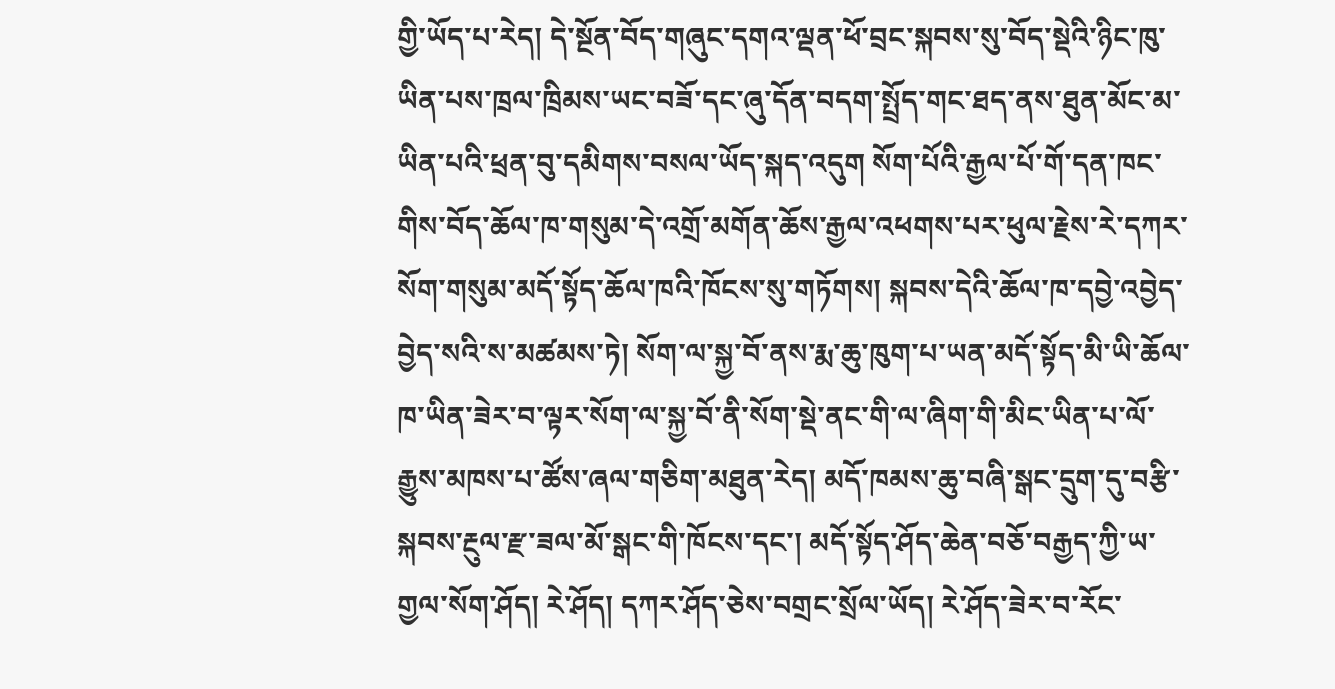གྱི་ཡོད་པ་རེད། དེ་སྔོན་བོད་གཞུང་དགའ་ལྡན་ཕོ་བྲང་སྐབས་སུ་བོད་སྡེའི་ཉིང་ཁུ་ཡིན་པས་ཁྲལ་ཁྲིམས་ཡང་བཟོ་དང་ཞུ་དོན་བདག་སྤྲོད་གང་ཐད་ནས་ཐུན་མོང་མ་ཡིན་པའི་ཕྲན་བུ་དམིགས་བསལ་ཡོད་སྐད་འདུག སོག་པོའི་རྒྱལ་པོ་གོ་དན་ཁང་གིས་བོད་ཆོལ་ཁ་གསུམ་དེ་འགྲོ་མགོན་ཆོས་རྒྱལ་འཕགས་པར་ཕུལ་རྗེས་རེ་དཀར་སོག་གསུམ་མདོ་སྟོད་ཆོལ་ཁའི་ཁོངས་སུ་གཏོགས། སྐབས་དེའི་ཆོལ་ཁ་དབྱེ་འབྱེད་བྱེད་སའི་ས་མཚམས་ཏེ། སོག་ལ་སྐྱ་བོ་ནས་རྨ་ཆུ་ཁུག་པ་ཡན་མདོ་སྟོད་མི་ཡི་ཆོལ་ཁ་ཡིན་ཟེར་བ་ལྟར་སོག་ལ་སྐྱ་བོ་ནི་སོག་སྡེ་ནང་གི་ལ་ཞིག་གི་མིང་ཡིན་པ་ལོ་རྒྱུས་མཁས་པ་ཚོས་ཞལ་གཅིག་མཐུན་རེད། མདོ་ཁམས་ཆུ་བཞི་སྒང་དྲུག་དུ་བརྩི་སྐབས་རྔུལ་རྫ་ཟལ་མོ་སྒང་གི་ཁོངས་དང་། མདོ་སྟོད་ཤོད་ཆེན་བཅོ་བརྒྱད་ཀྱི་ཡ་གྱལ་སོག་ཤོད། རེ་ཤོད། དཀར་ཤོད་ཅེས་བགྲང་སྲོལ་ཡོད། རེ་ཤོད་ཟེར་བ་རོང་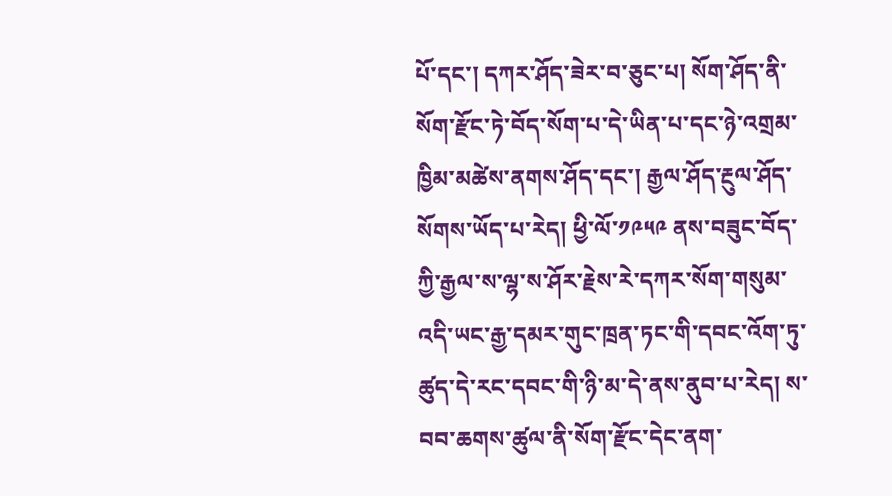པོ་དང་། དཀར་ཤོད་ཟེར་བ་ཅུང་པ། སོག་ཤོད་ནི་སོག་རྫོང་ཏེ་བོད་སོག་པ་དེ་ཡིན་པ་དང་ཉེ་འགྲམ་ཁྱིམ་མཚེས་ནགས་ཤོད་དང་། རྒྱལ་ཤོད་རྔུལ་ཤོད་སོགས་ཡོད་པ་རེད། ཕྱི་ལོ་༡༩༥༩ ནས་བཟུང་བོད་ཀྱི་རྒྱལ་ས་ལྷ་ས་ཤོར་རྗེས་རེ་དཀར་སོག་གསུམ་འདི་ཡང་རྒྱ་དམར་གུང་ཁྲན་ཏང་གི་དབང་འོག་ཏུ་ཚུད་དེ་རང་དབང་གི་ཉི་མ་དེ་ནས་ནུབ་པ་རེད། ས་བབ་ཆགས་ཚུལ་ནི་སོག་རྫོང་དེང་ནག་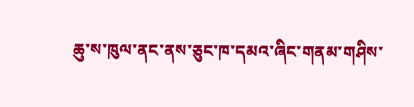ཆུ་ས་ཁུལ་ནང་ནས་ཅུང་ཁ་དམའ་ཞིང་གནམ་གཤིས་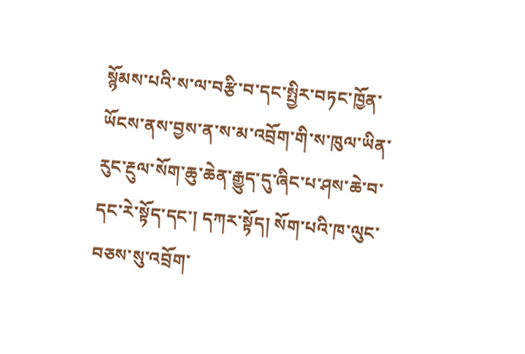སྙོམས་པའི་ས་ལ་བརྩི་བ་དང་སྤྱིར་བཏང་ཁྱོན་ཡོངས་ནས་བྱས་ན་ས་མ་འབྲོག་གི་ས་ཁུལ་ཡིན་རུང་རྔུལ་སོག་ཆུ་ཆེན་རྒྱུད་དུ་ཞིང་པ་ཤས་ཆེ་བ་དང་རེ་སྟོད་དང་། དཀར་སྟོད། སོག་པའི་ཁ་ལུང་བཅས་སུ་འབྲོག་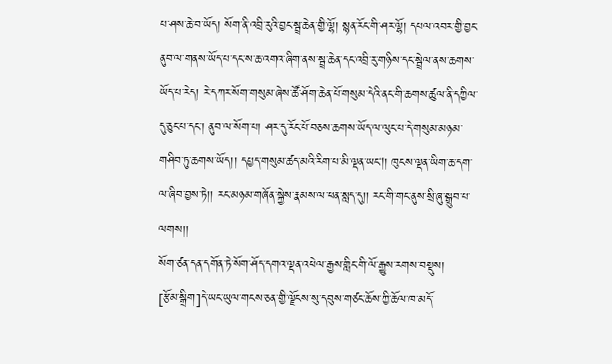པ་ཤས་ཆེ་བ་ཡོད། སོག་ནི་འབྲི་རུའི་བྱང་སྦྲ་ཆེན་གྱི་ལྷོ། སྙན་རོང་གི་ཤར་ལྷོ། དཔལ་འབར་གྱི་བྱང་ནུབ་ལ་གནས་ཡོད་པ་དང་ས་ཆ་འགའ་ཞིག་ནས་སྦྲ་ཆེན་དང་འབྲི་རུ་གཉིས་དང་སྦྲེལ་ནས་ཆགས་ཡོད་པ་རེད། རེ་དཀར་སོག་གསུམ་ཞེས་ཚོ་ཤོག་ཆེན་པོ་གསུམ་དེའི་ནང་གི་ཆགས་ཚུལ་ནི་དཀྱིལ་དུ་ཅུང་པ་དང་། ནུབ་ལ་སོག་པ། ཤར་དུ་རོང་པོ་བཅས་ཆགས་ཡོད་ལ་ལུང་པ་དེ་གསུམ་མཉམ་གཤིབ་ཏུ་ཆགས་ཡོད།། དཔྱད་གསུམ་ཚད་མའི་རིག་པ་མི་ལྡན་ཡང།། ཁུངས་ལྡན་ཡིག་ཆ་དག་ལ་ཞིབ་བྱས་ཏེ།། རང་མཉམ་གཞོན་སྐྱེས་རྣམས་ལ་ཕན་སླད་དུ།། རང་གི་གང་ནུས་སྲི་ཞུ་སྒྲུབ་པ་ལགས།།
སོག་ཙན་དན་དགོན་ཏེ་སོག་ཤོད་དགའ་ལྡན་འཕེལ་རྒྱས་གླིང་གི་ལོ་རྒྱུས་རགས་བསྡུས།
[རྩོམ་སྒྲིག]དེ་ཡང་ཡུལ་གངས་ཅན་གྱི་ལྗོངས་སུ་དབུས་གཙང་ཆོས་ཀྱི་ཆོལ་ཁ་མདོ་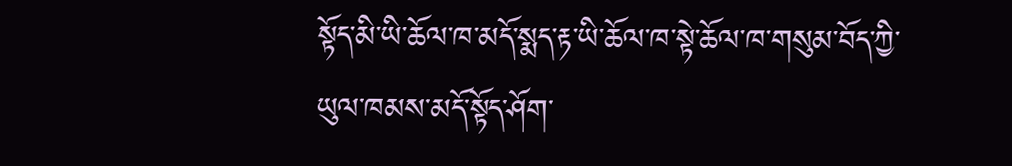སྟོད་མི་ཡི་ཆོལ་ཁ་མདོ་སྨད་རྟ་ཡི་ཆོལ་ཁ་སྟེ་ཆོལ་ཁ་གསུམ་བོད་ཀྱི་ཡུལ་ཁམས་མདོ་སྟོད་ཤོག་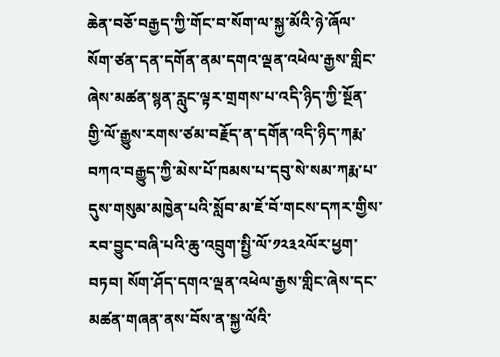ཆེན་བཅོ་བརྒྱད་ཀྱི་གོང་བ་སོག་ལ་སྐྱ་མོའི་ཉེ་ཞོལ་སོག་ཙན་དན་དགོན་ནམ་དགའ་ལྡན་འཕེལ་རྒྱས་གླིང་ཞེས་མཚན་སྙན་རླུང་ལྟར་གྲགས་པ་འདི་ཉིད་ཀྱི་སྔོན་གྱི་ལོ་རྒྱུས་རགས་ཙམ་བརྗོད་ན་དགོན་འདི་ཉིད་ཀརྨ་བཀའ་བརྒྱུད་ཀྱི་མེས་པོ་ཁམས་པ་དབུ་སེ་སམ་ཀརྨ་པ་དུས་གསུམ་མཁྱེན་པའི་སློབ་མ་ཇོ་བོ་གངས་དཀར་གྱིས་རབ་བྱུང་བཞི་པའི་ཆུ་འབྲུག་སྤྱི་ལོ་༡༢༣༢ལོར་ཕྱག་བཏབ། སོག་ཤོད་དགའ་ལྡན་འཕེལ་རྒྱས་གླིང་ཞེས་དང་མཚན་གཞན་ནས་བོས་ན་སྐྱ་ལོའི་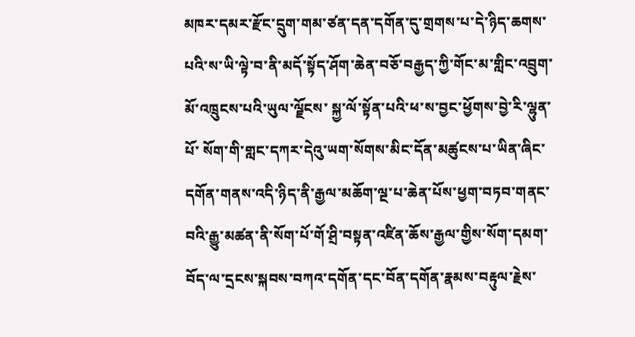མཁར་དམར་རྫོང་དྲུག་གམ་ཙན་དན་དགོན་དུ་གྲགས་པ་དེ་ཉིད་ཆགས་པའི་ས་ཡི་ལྟེ་བ་ནི་མདོ་སྟོད་ཤོག་ཆེན་བཅོ་བརྒྱད་ཀྱི་གོང་མ་གླིང་འབྲུག་མོ་འཁྲུངས་པའི་ཡུལ་ལྗོངས་ སྐྱ་ལོ་སྟོན་པའི་ཕ་ས་བྱང་ཕྱོགས་བྱེ་རི་ལྷུན་པོ་ སོག་གི་གླང་དཀར་དེའུ་ཡག་སོགས་མིང་དོན་མཚུངས་པ་ཡིན་ཞིང་དགོན་གནས་འདི་ཉིད་ནི་རྒྱལ་མཆོག་ལྔ་པ་ཆེན་པོས་ཕྱག་བཏབ་གནང་བའི་རྒྱུ་མཚན་ནི་སོག་པོ་གོ་ཤྲི་བསྟན་འཛིན་ཆོས་རྒྱལ་གྱིས་སོག་དམག་བོད་ལ་དྲངས་སྐབས་བཀའ་དགོན་དང་བོན་དགོན་རྣམས་བརྟུལ་རྗེས་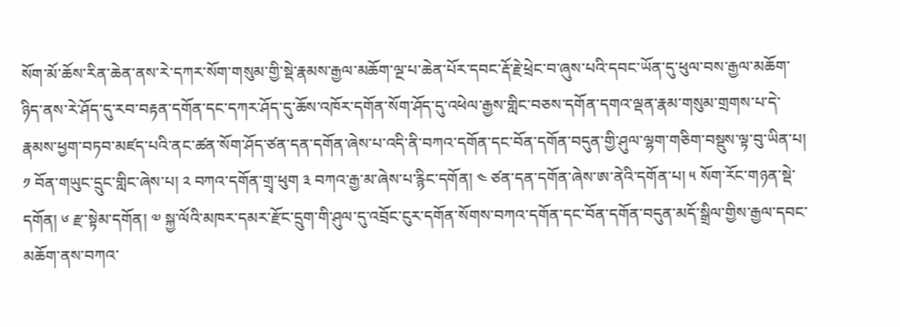སོག་མོ་ཆོས་རིན་ཆེན་ནས་རེ་དཀར་སོག་གསུམ་གྱི་སྡེ་རྣམས་རྒྱལ་མཆོག་ལྔ་པ་ཆེན་པོར་དབང་རྡོ་རྗེ་ཕྲེང་བ་ཞུས་པའི་དབང་ཡོན་དུ་ཕུལ་བས་རྒྱལ་མཆོག་ཉིད་ནས་རེ་ཤོད་དུ་རབ་བརྟན་དགོན་དང་དཀར་ཤོད་དུ་ཆོས་འཁོར་དགོན་སོག་ཤོད་དུ་འཕེལ་རྒྱས་གླིང་བཅས་དགོན་དགའ་ལྡན་རྣམ་གསུམ་གྲགས་པ་དེ་རྣམས་ཕྱག་བཏབ་མཛད་པའི་ནང་ཚན་སོག་ཤོད་ཙན་དན་དགོན་ཞེས་པ་འདི་ནི་བཀའ་དགོན་དང་བོན་དགོན་བདུན་གྱི་ཤུལ་ལྷག་གཅིག་བསྡུས་ལྟ་བུ་ཡིན་པ།
༡ བོན་གཡུང་དྲུང་གླིང་ཞེས་པ། ༢ བཀའ་དགོན་གྲྭ་ཕུག ༣ བཀའ་རྒྱ་མ་ཞེས་པ་རྙིང་དགོན། ༤ ཙན་དན་དགོན་ཞེས་ཨ་ནེའི་དགོན་པ། ༥ སོག་རོང་གཉན་སྡེ་དགོན། ༦ རྫ་སྟེམ་དགོན། ༧ སྐྱ་ལོའི་མཁར་དམར་རྫོང་དྲུག་གི་ཤུལ་དུ་འབྲོང་ངུར་དགོན་སོགས་བཀའ་དགོན་དང་བོན་དགོན་བདུན་མདོ་སྒྲིལ་གྱིས་རྒྱལ་དབང་མཆོག་ནས་བཀའ་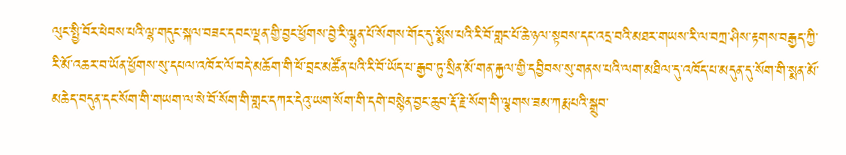ལུང་སྤྱི་བོར་ཕེབས་པའི་ལྷ་གདུང་སྐལ་བཟང་དབང་ལྡན་གྱི་བྱང་ཕྱོགས་བྱེ་རི་ལྷུན་པོ་སོགས་གོང་དུ་སྨོས་པའི་རི་བོ་གླང་པོ་ཆེ་ཉལ་སྟབས་དང་འདྲ་བའི་མཐར་གཡས་རི་ལ་བཀྲ་ཤིས་རྟགས་བརྒྱད་ཀྱི་རི་མོ་འཆར་བ་ཡོན་ཕྱོགས་སུ་དཔལ་འཁོར་ལོ་བདེ་མཆོག་གི་ཕོ་བྲང་མཚོན་པའི་རི་བོ་ཡོད་པ་རྒྱབ་ཏུ་སྲིན་མོ་གན་རྐྱལ་གྱི་དབྱིབས་སུ་གནས་པའི་ལག་མཐིལ་དུ་འཁོད་པ་མདུན་དུ་སོག་གི་སྨན་མོ་མཆེད་བདུན་དང་སོག་གི་གཡག་ལ་སེ་བོ་སོག་གི་གླང་དཀར་དེའུ་ཡག་སོག་གི་དགེ་བསྙེན་བྱང་ཆུབ་རྡོ་རྗེ་སོག་གི་ལྕགས་ཟམ་ཀརྨ་པའི་སྒྲུབ་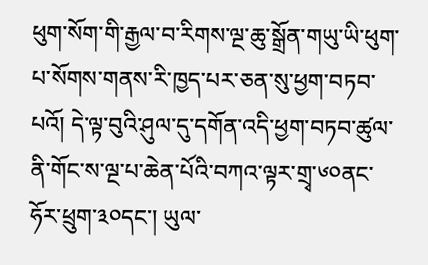ཕུག་སོག་གི་རྒྱལ་བ་རིགས་ལྔ་ཆུ་སྒྲོན་གཡུ་ཡི་ཕུག་པ་སོགས་གནས་རི་ཁྱད་པར་ཅན་སུ་ཕྱག་བཏབ་པའོ། དེ་ལྟ་བུའི་ཤུལ་དུ་དགོན་འདི་ཕྱག་བཏབ་ཚུལ་ནི་གོང་ས་ལྔ་པ་ཆེན་པོའི་བཀའ་ལྟར་གྲྭ་༦༠ནང་ཧོར་ཕྲུག་༣༠དང་། ཡུལ་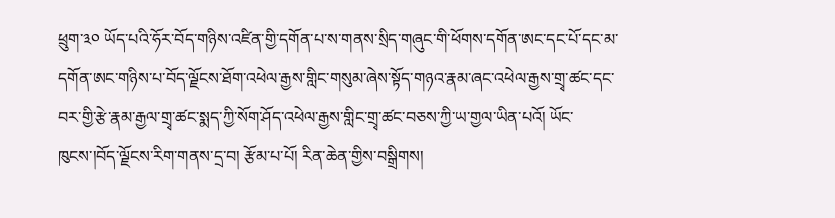ཕྲུག་༣༠ ཡོད་པའི་ཧོར་བོད་གཉིས་འཛིན་གྱི་དགོན་པ་ས་གནས་སྲིད་གཞུང་གི་ཕོགས་དགོན་ཨང་དང་པོ་དང་མ་དགོན་ཨང་གཉིས་པ་བོད་ལྗོངས་ཐོག་འཕེལ་རྒྱས་གླིང་གསུམ་ཞེས་སྟོད་གཉའ་རྣམ་ཞང་འཕེལ་རྒྱས་གྲྭ་ཚང་དང་ བར་གྱི་རྩེ་རྣམ་རྒྱལ་གྲྭ་ཚང་སྨད་ཀྱི་སོག་ཤོད་འཕེལ་རྒྱས་གླིང་གྲྭ་ཚང་བཅས་ཀྱི་ཡ་གྱལ་ཡིན་པའོ། ཡོང་ཁུངས་།བོད་ལྗོངས་རིག་གནས་དྲ་བ། རྩོམ་པ་པོ། རིན་ཆེན་གྱིས་བསྒྲིགས།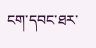ངག་དབང་ཐར་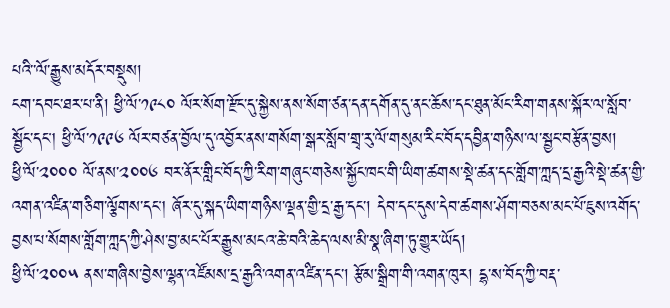པའི་་ལོ་རྒྱུས་མདོར་བསྡུས།
ངག་དབང་ཐར་པ་ནི། ཕྱི་ལོ་༡༩༨༠ ལོར་སོག་རྫོང་དུ་སྐྱེས་ནས་སོག་ཙན་དན་དགོན་དུ་ནང་ཆོས་དང་ཐུན་མོང་རིག་གནས་སྐོར་ལ་སློབ་སྦྱོང་དང། ཕྱི་ལོ་༡༩༩༦ ལོར་བཙན་བྱོལ་དུ་འབྱོར་ནས་གསོག་སྒར་སློབ་གྲྭ་རུ་ལོ་གསུམ་རིང་བོད་དབྱིན་གཉིས་ལ་སྦྱང་བརྩོན་བྱས།
ཕྱི་ལོ་༢༠༠༠ ལོ་ནས་༢༠༠༦ བར་ནོར་གླིང་བོད་ཀྱི་རིག་གཞུང་གཅེས་སྐྱོང་ཁང་གི་ཡིག་ཚགས་སྡེ་ཚན་དང་གློག་ཀླད་དྲ་རྒྱའི་སྡེ་ཚན་གྱི་འགན་འཛིན་གཅིག་ལྕོགས་དང། ཞོར་དུ་སྐད་ཡིག་གཉིས་ལྡན་གྱི་དྲ་རྒྱ་དང་། དེབ་དང་དུས་དེབ་ཚགས་ཤོག་བཅས་མང་པོ་ཇུས་འགོད་བྱས་པ་སོགས་གློག་ཀླད་ཀྱི་ཤེས་བྱ་མང་པོར་རྒྱུས་མངའ་ཆེ་བའི་ཆེད་ལས་མི་སྣ་ཞིག་ཏུ་གྱུར་ཡོད།
ཕྱི་ལོ་༢༠༠༥ ནས་གཞིས་བྱེས་ལྷན་འཛོམས་དྲ་རྒྱའི་འགན་འཛིན་དང་། རྩོམ་སྒྲིག་གི་འགན་ཁུར། དྷ་ས་བོད་ཀྱི་བརྡ་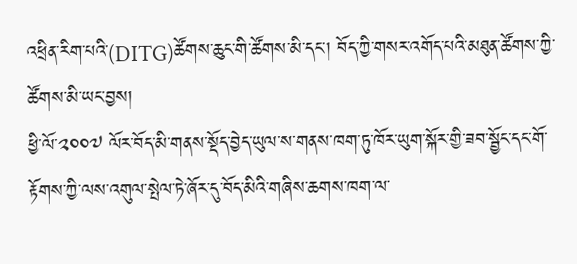འཕྲིན་རིག་པའི་(DITG)ཚོགས་ཆུང་གི་ཚོགས་མི་དང་། བོད་ཀྱི་གསར་འགོད་པའི་མཐུན་ཚོགས་ཀྱི་ཚོགས་མི་ཡང་བྱས།
ཕྱི་ལོ་༢༠༠༧ ལོར་བོད་མི་གནས་སྡོད་བྱེད་ཡུལ་ས་གནས་ཁག་ཏུ་ཁོར་ཡུག་སྐོར་གྱི་ཟབ་སྦྱོང་དང་གོ་རྟོགས་ཀྱི་ལས་འགུལ་སྤེལ་ཏེ་ཞོར་དུ་བོད་མིའི་གཞིས་ཆགས་ཁག་ལ་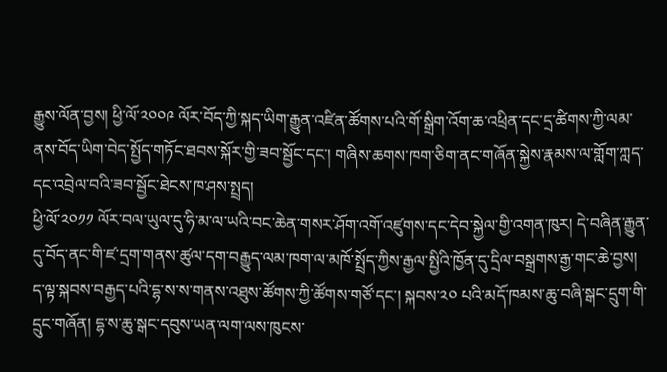རྒྱུས་ལོན་བྱས། ཕྱི་ལོ་༢༠༠༩ ལོར་བོད་ཀྱི་སྐད་ཡིག་རྒྱུན་འཛིན་ཚོགས་པའི་གོ་སྒྲིག་འོག་ཆ་འཕྲིན་དང་དྲ་ཚིགས་ཀྱི་ལམ་ནས་བོད་ཡིག་བེད་སྤྱོད་གཏོང་ཐབས་སྐོར་གྱི་ཟབ་སྦྱོང་དང་། གཞིས་ཆགས་ཁག་ཅིག་ནང་གཞོན་སྐྱེས་རྣམས་ལ་གློག་ཀླད་དང་འབྲེལ་བའི་ཟབ་སྦྱོང་ཐེངས་ཁ་ཤས་སྤྲད།
ཕྱི་ལོ་༢༠༡༡ ལོར་བལ་ཡུལ་དུ་ཧི་མ་ལ་ཡའི་བང་ཆེན་གསར་ཤོག་འགོ་འཛུགས་དང་དེབ་སྐྱེལ་གྱི་འགན་ཁུར། དེ་བཞིན་རྒྱུན་དུ་བོད་ནང་གི་ཛ་དྲག་གནས་ཚུལ་དག་བརྒྱུད་ལམ་ཁག་ལ་མཁོ་སྤྲོད་ཀྱིས་རྒྱལ་སྤྱིའི་ཁྱོན་དུ་དྲིལ་བསྒྲགས་རྒྱ་གང་ཆེ་བྱས།
ད་ལྟ་སྐབས་བརྒྱད་པའི་དྷ་ས་ས་གནས་འཐུས་ཚོགས་ཀྱི་ཚོགས་གཙོ་དང་། སྐབས་༢༠ པའི་མདོ་ཁམས་ཆུ་བཞི་སྒང་དྲུག་གི་དྲུང་གཞོན། དྷ་ས་ཆུ་སྒང་དབུས་ཡན་ལག་ལས་ཁུངས་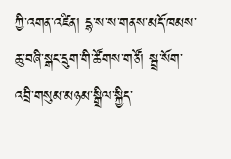ཀྱི་འགན་འཛིན། དྷ་ས་ས་གནས་མདོ་ཁམས་ཆུ་བཞི་སྒང་དྲུག་གི་ཚོགས་གཙོ། སྦྲ་སོག་འབྲི་གསུམ་མཉམ་སྒྲིལ་སྐྱིད་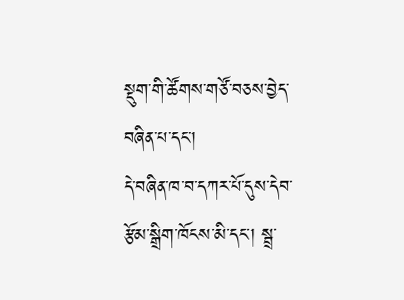སྡུག་གི་ཚོགས་གཙོ་བཅས་བྱེད་བཞིན་པ་དང་།
དེ་བཞིན་ཁ་བ་དཀར་པོ་དུས་དེབ་རྩོམ་སྒྲིག་ཁོངས་མི་དང་། སྦྲ་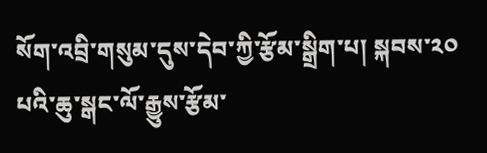སོག་འབྲི་གསུམ་དུས་དེབ་ཀྱི་རྩོམ་སྒྲིག་པ། སྐབས་༢༠ པའི་ཆུ་སྒང་ལོ་རྒྱུས་རྩོམ་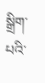སྒྲིག་པའི་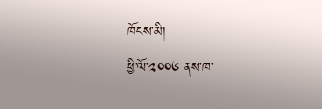ཁོངས་མི།
ཕྱི་ལོ་༢༠༠༦ ནས་ཁ་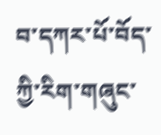བ་དཀར་པོ་བོད་ཀྱི་རིག་གཞུང་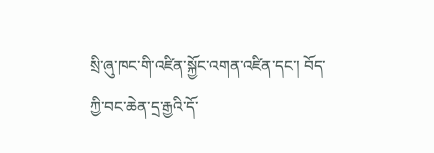སྲི་ཞུ་ཁང་གི་འཛིན་སྐྱོང་འགན་འཛིན་དང་། བོད་ཀྱི་བང་ཆེན་དྲ་རྒྱའི་དོ་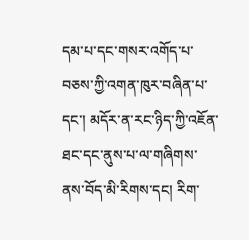དམ་པ་དང་གསར་འགོད་པ་བཅས་ཀྱི་འགན་ཁུར་བཞིན་པ་དང་། མདོར་ན་རང་ཉིད་ཀྱི་འཇོན་ཐང་དང་ནུས་པ་ལ་གཞིགས་ནས་བོད་མི་རིགས་དང། རིག་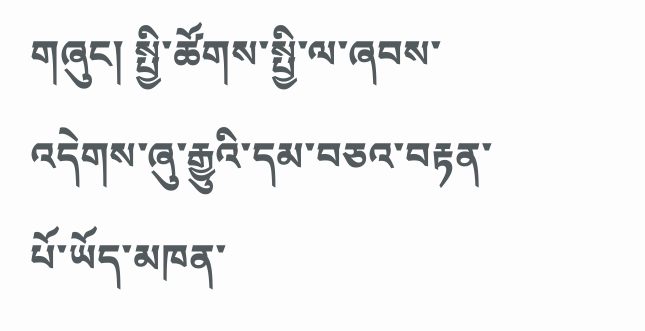གཞུང། སྤྱི་ཚོགས་སྤྱི་ལ་ཞབས་འདེགས་ཞུ་རྒྱུའི་དམ་བཅའ་བརྟན་པོ་ཡོད་མཁན་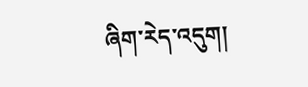ཞིག་རེད་འདུག།